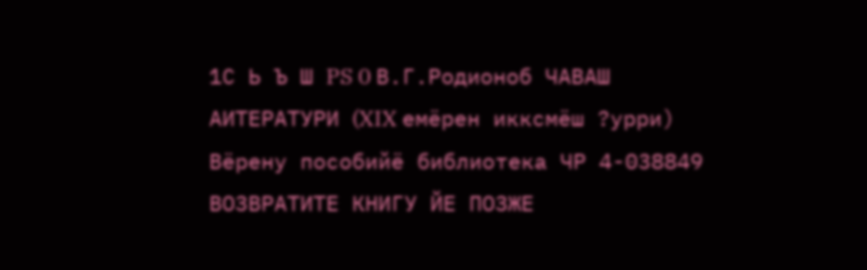1С Ь Ъ Ш PS 0 В.Г.Родионоб ЧАВАШ АИТЕРАТУРИ (XIX емёрен икксмёш ?урри) Вёрену пособийё библиотека ЧР 4-038849 ВОЗВРАТИТЕ КНИГУ ЙЕ ПОЗЖЕ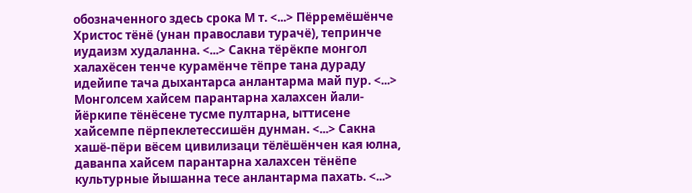обозначенного здесь срока М т. <...> Пёрремёшёнче Христос тёнё (унан православи турачё), тепринче иудаизм худаланна. <...> Сакна тёрёкпе монгол халахёсен тенче курамёнче тёпре тана дураду идейипе тача дыхантарса анлантарма май пур. <...> Монголсем хайсем парантарна халахсен йали-йёркипе тёнёсене тусме пултарна, ыттисене хайсемпе пёрпеклетессишён дунман. <...> Сакна хашё-пёри вёсем цивилизаци тёлёшёнчен кая юлна, даванпа хайсем парантарна халахсен тёнёпе культурные йышанна тесе анлантарма пахать. <...>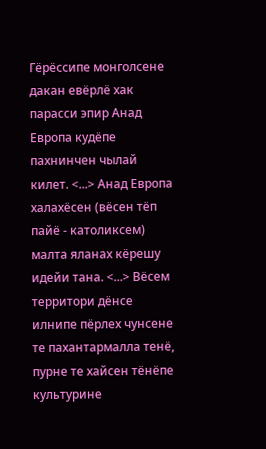Гёрёссипе монголсене дакан евёрлё хак парасси эпир Анад Европа кудёпе пахнинчен чылай килет. <...> Анад Европа халахёсен (вёсен тёп пайё - католиксем) малта яланах кёрешу идейи тана. <...> Вёсем территори дёнсе илнипе пёрлех чунсене те пахантармалла тенё, пурне те хайсен тёнёпе культурине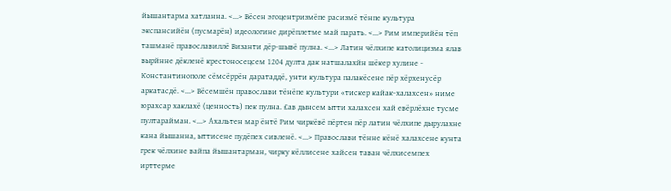йышантарма хатланна. <...> Вёсен эгоцентризмёпе расизмё тёнпе культура экспансийён (пусмарён) идеологине дирёплетме май парать. <...> Рим империйён тёп ташманё православиллё Византи дёр-шывё пулна. <...> Латин чёлхипе католицизма ялав вырйнне дёкленё крестоносецсем 1204 дулта дак натшалахйн шёкер хулине - Константинополе сёмсёррён даратаддё, унти культура палакёсене пёр хёрхенусёр аркатасдё. <...> Вёсемшён православи тёнёпе культури «тискер кайак-халахсен» ниме юрахсар хаклахё (ценность) пек пулна. £ав дынсем ытти халахсен хай евёрлёхне тусме пултарайман. <...> Ахальтен мар ёнтё Рим чиркёвё пёртен пёр латин чёлхипе дырулахне кана йышанна, ыттисене пудёпех сивленё. <...> Православи тённе кёнё халахсене кунта грек чёлхине вайпа йышантарман, чирку кёллисене хайсен таван чёлхисемпех ирттерме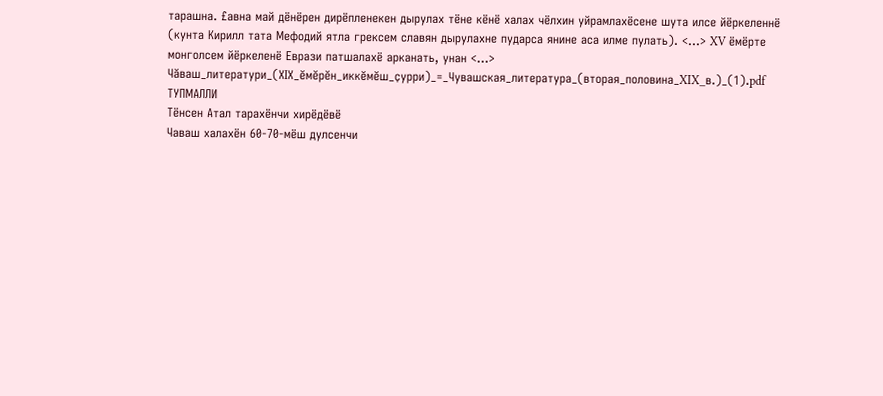тарашна. £авна май дёнёрен дирёпленекен дырулах тёне кёнё халах чёлхин уйрамлахёсене шута илсе йёркеленнё (кунта Кирилл тата Мефодий ятла грексем славян дырулахне пударса янине аса илме пулать). <...> XV ёмёрте монголсем йёркеленё Еврази патшалахё арканать, унан <...>
Чӑваш_литератури_(ХIХ_ӗмӗрӗн_иккӗмӗш_ҫурри)_=_Чувашская_литература_(вторая_половина_XIX_в.)_(1).pdf
ТУПМАЛЛИ
Тёнсен Атал тарахёнчи хирёдёвё
Чаваш халахён 60-70-мёш дулсенчи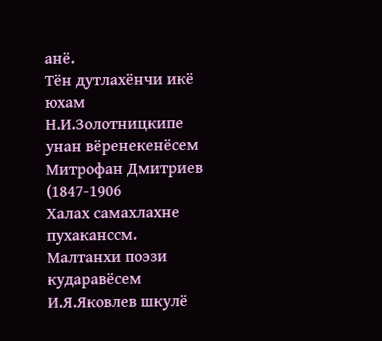анё.
Тён дутлахёнчи икё юхам
Н.И.Золотницкипе унан вёренекенёсем
Митрофан Дмитриев (1847-1906
Халах самахлахне пухаканссм.
Малтанхи поэзи кударавёсем
И.Я.Яковлев шкулё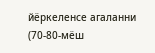йёркеленсе агаланни
(70-80-мёш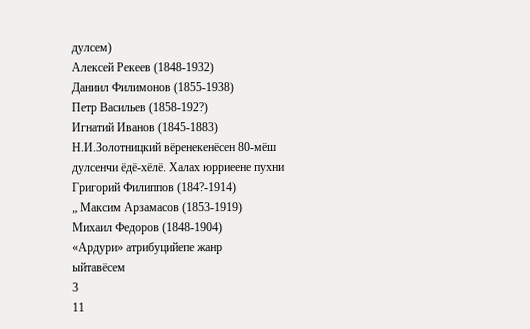дулсем)
Алексей Рекеев (1848-1932)
Даниил Филимонов (1855-1938)
Петр Васильев (1858-192?)
Игнатий Иванов (1845-1883)
Н.И.Золотницкий вёренекенёсен 80-мёш
дулсенчи ёдё-хёлё. Халах юрриеене пухни
Григорий Филиппов (184?-1914)
„ Максим Арзамасов (1853-1919)
Михаил Федоров (1848-1904)
«Ардури» атрибуцийепе жанр
ыйтавёсем
3
11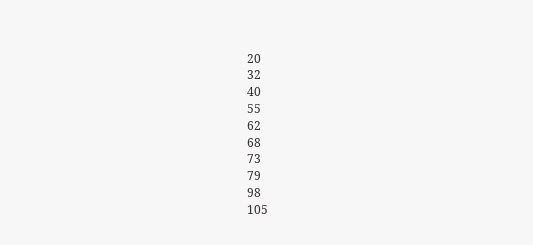20
32
40
55
62
68
73
79
98
105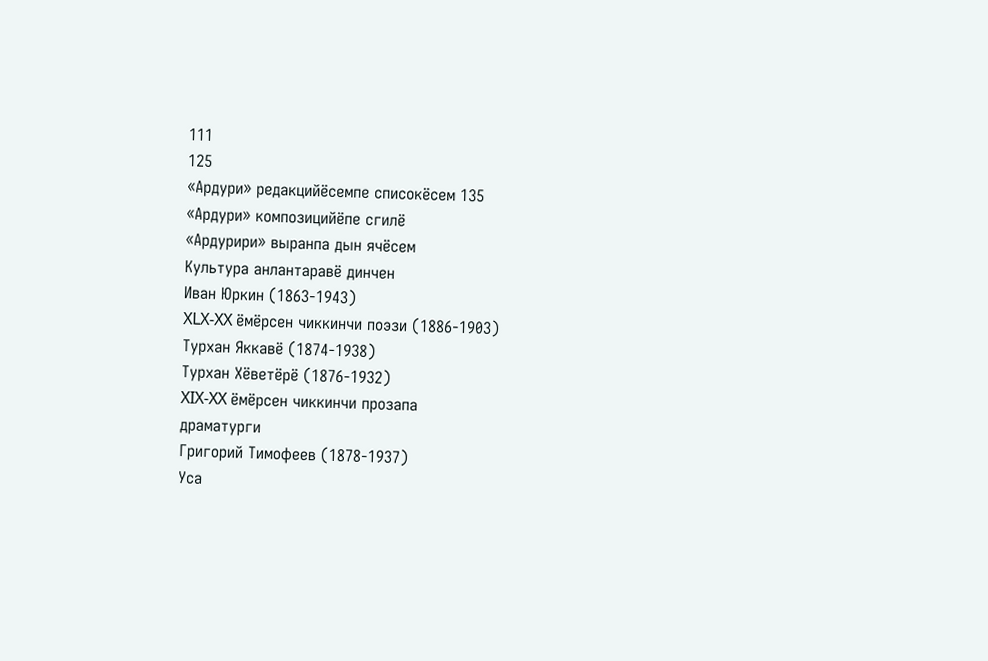111
125
«Ардури» редакцийёсемпе списокёсем 135
«Ардури» композицийёпе сгилё
«Ардурири» выранпа дын ячёсем
Культура анлантаравё динчен
Иван Юркин (1863-1943)
XLX-XX ёмёрсен чиккинчи поэзи (1886-1903)
Турхан Яккавё (1874-1938)
Турхан Хёветёрё (1876-1932)
XIX-XX ёмёрсен чиккинчи прозапа
драматурги
Григорий Тимофеев (1878-1937)
Уса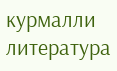курмалли литература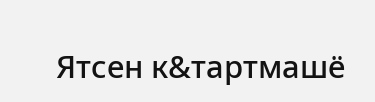Ятсен к&тартмашё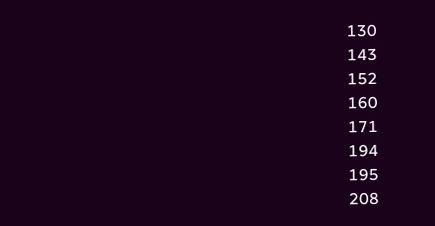130
143
152
160
171
194
195
208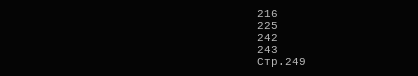216
225
242
243
Стр.249